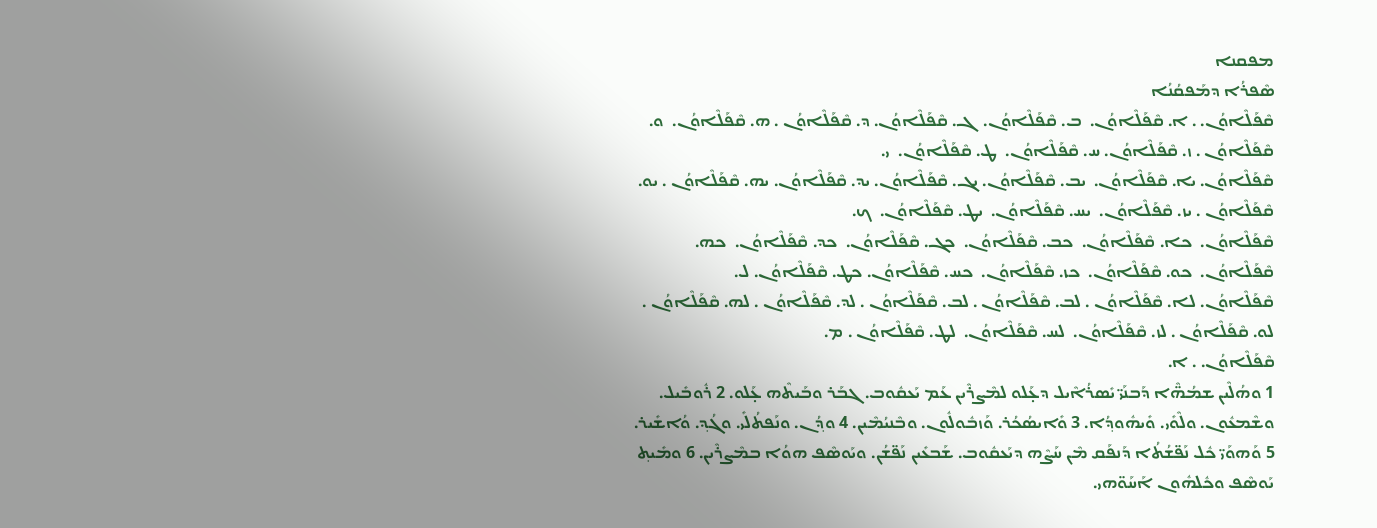ܡܦܩܢܐ
ܣܶܦܪܳܐ ܕܡܰܦܩܳܢܳܐ
ܩܶܦܰܠܶܐܘܳܢ. . ܐ. ܩܶܦܰܠܶܐܘܳܢ.  ܒ. ܩܶܦܰܠܶܐܘܳܢ.  ܓ. ܩܶܦܰܠܶܐܘܳܢ. ܕ. ܩܶܦܰܠܶܐܘܳܢ . ܗ. ܩܶܦܰܠܶܐܘܳܢ.  ܘ. ܩܶܦܰܠܶܐܘܳܢ . ܙ. ܩܶܦܰܠܶܐܘܳܢ. ܚ. ܩܶܦܰܠܶܐܘܳܢ.  ܛ. ܩܶܦܰܠܶܐܘܳܢ.  ܝ.
ܩܶܦܰܠܶܐܘܳܢ. ܝܐ. ܩܶܦܰܠܶܐܘܳܢ.  ܝܒ. ܩܶܦܰܠܶܐܘܳܢ. ܝܓ. ܩܶܦܰܠܶܐܘܳܢ. ܝܕ. ܩܶܦܰܠܶܐܘܳܢ. ܝܗ. ܩܶܦܰܠܶܐܘܳܢ . ܝܘ. ܩܶܦܰܠܶܐܘܳܢ . ܝܙ. ܩܶܦܰܠܶܐܘܳܢ.  ܝܚ. ܩܶܦܰܠܶܐܘܳܢ.  ܝܛ. ܩܶܦܰܠܶܐܘܳܢ.  ܟ.
ܩܶܦܰܠܶܐܘܳܢ.  ܟܐ. ܩܶܦܰܠܶܐܘܳܢ.  ܟܒ. ܩܶܦܰܠܶܐܘܳܢ.  ܟܓ. ܩܶܦܰܠܶܐܘܳܢ.  ܟܕ. ܩܶܦܰܠܶܐܘܳܢ.  ܟܗ. ܩܶܦܰܠܶܐܘܳܢ.  ܟܘ. ܩܶܦܰܠܶܐܘܳܢ.  ܟܙ. ܩܶܦܰܠܶܐܘܳܢ.  ܟܚ. ܩܶܦܰܠܶܐܘܳܢ. ܟܛ. ܩܶܦܰܠܶܐܘܳܢ. ܠ.
ܩܶܦܰܠܶܐܘܳܢ. ܠܐ. ܩܶܦܰܠܶܐܘܳܢ . ܠܒ. ܩܶܦܰܠܶܐܘܳܢ . ܠܒ. ܩܶܦܰܠܶܐܘܳܢ . ܠܕ. ܩܶܦܰܠܶܐܘܳܢ . ܠܗ. ܩܶܦܰܠܶܐܘܳܢ . ܠܘ. ܩܶܦܰܠܶܐܘܳܢ . ܠܙ. ܩܶܦܰܠܶܐܘܳܢ.  ܠܚ. ܩܶܦܰܠܶܐܘܳܢ.  ܠܛ. ܩܶܦܰܠܶܐܘܳܢ . ܡ.
ܩܶܦܰܠܶܐܘܳܢ. . ܐ.
1 ܘܗܳܠܶܝܢ ܫܡܳܗ̈ܶܐ ܕܰܒܢܰܝ̈ ܝܺܣܪܳܐܶܝܠ ܕܥ̣ܰܠܘ ܠܡܶܨܪܶܝܢ ܥܰܡ ܝܰܥܩܽܘܒ. ܓܒܰܪ ܘܒܰܝܬܶܗ ܥ̣ܰܠܘ. 2 ܪܽܘܒܺܝܠ. ܘܫܶܡܥܽܘܢ. ܘܠܶܘܺܝ. ܘܺܝܗܽܘܕ݂ܳܐ. 3 ܘܺܐܝܣܳܟܳܪ. ܘܰܙܒܽܘܠܽܘܢ. ܘܒܶܢܝܳܡܶܝܢ. 4 ܘܕ݂ܳܢ. ܘܢܰܦܬܳܠܺܝ. ܘܓܳܕ݂. ܘܳܐܫܺܝܪ. 5 ܘܰܗܘܰܝ̈ ܟܽܠ ܢܰܦ̈ܫܳܬܳܐ ܕܰܢܦܰܩ ܡܶܢ ܚܰܨܶܗ ܕܝܰܥܩܽܘܒ. ܫܰܒܥܺܝܢ ܢܰܦ̈ܫܳܢ. ܘܝܰܘܣܶܦ ܗܘܳܐ ܒܡܶܨܪܶܝܢ. 6 ܘܡܺܝܬ݂ ܝܰܘܣܶܦ ܘܟܽܠܗܽܘܢ ܐܰܚܰܘ̈ܗܝ.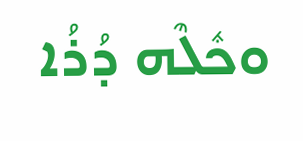ܘܟܽܠܶܗ ܕܳܪܳܐ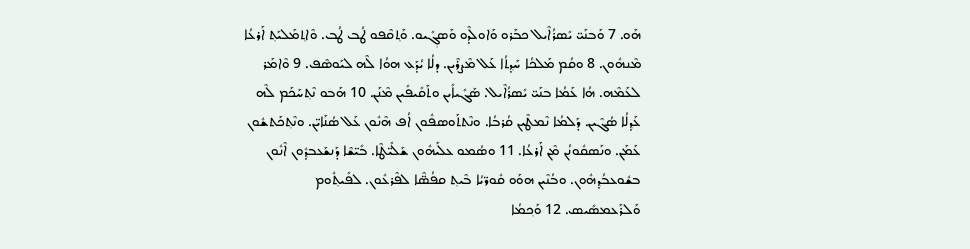ܗܰܘ. 7 ܘܰܒܢܰܝ̈ ܝܺܣܪܳܐܶܝܠ ܟܒܰܪܘ ܘܰܐܘܠܶܕܘ ܘܰܣܓ݂ܺܝܘ. ܘܰܬ݂ܩܶܦܘ ܛܳܒ ܛܳܒ. ܘܶܐܬ݂ܡܰܠܝܰܬ݂ ܐܰܪܥܳܐ ܡܶܢܗܽܘܢ. 8 ܘܩܳܡ ܡܰܠܟܳܐ ܚܰܕ݂ܬܳܐ ܥܰܠ ܡܶܨܪܶܝܢ. ܕܠܳܐ ܝܳܕܰܥ ܗܘܳܐ ܠܶܗ ܠܝܰܘܣܶܦ. 9 ܘܶܐܡܰܪ ܠܥܰܡܶܗ. ܗܳܐ ܥܰܡܳܐ ܒܢܰܝ̈ ܝܺܣܪܳܐܶܝܠ. ܣܰܓܺܝܐܺܝܢ ܘܬܰܩܺܝܦܺܝܢ ܡܶܢܰܢ. 10 ܗܰܒܘ ܢܶܬ݂ܚܰܟܰܡ ܠܶܗ ܥܰܕ݂ܠܳܐ ܣܳܓܶܝܢ. ܕܰܠܡܳܐ ܢܶܡܛܶܝܢ ܩܳܪܒܳܐ. ܘܢܶܬܬܰܘܣܦܽܘܢ ܐܳܦ ܗܶܢܽܘܢ ܥܰܠ ܣܳܢܰܐܝ̈ܢ. ܘܢܶܬ݂ܟܰܬܫܽܘܢ ܥܰܡܰܢ. ܘܢܰܣܩܽܘܢܳܢ ܡܶܢ ܐܰܪܥܳܐ. 11 ܘܣܳܡܘ ܥܠܰܝܗܽܘܢ ܫܰܠܺܝ̈ܛܶܐ. ܒܺܝ̈ܫܶܐ ܕܰܢܫܰܥܒܕ݂ܽܘܢ ܐܶܢܽܘܢ ܒܫܽܘܥܒܳܕ݂ܗܽܘܢ. ܘܒܳܢܶܝܢ ܗܘܰܘ ܩܽܘܖ̈ܝܳܐ ܒܶܝܬ݂ ܩܦܳܣ̈ܶܐ ܠܦܶܪܥܽܘܢ. ܠܦܺܝܬ݂ܽܘܡ ܘܰܠܪܰܥܡܣܺܝܣ. 12 ܘܰܟ݂ܡܳܐ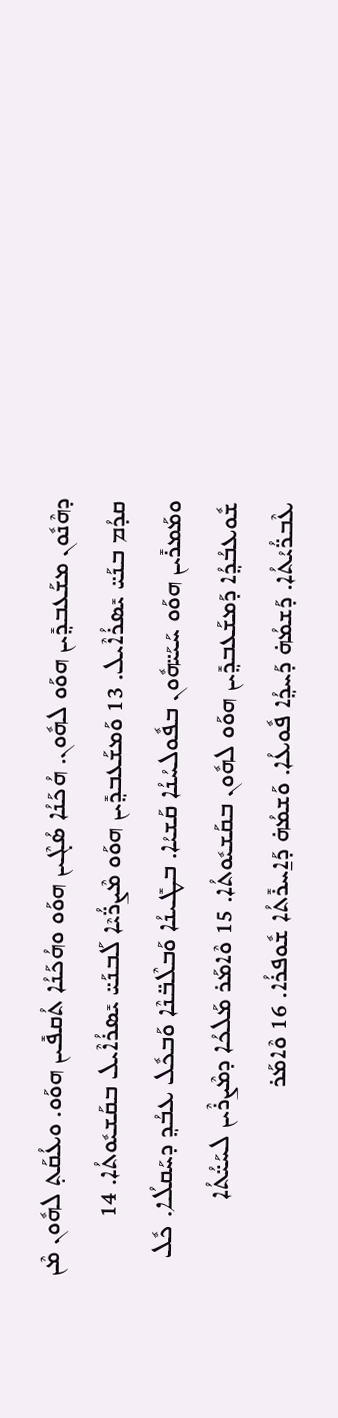ܕܗܶܢܽܘܢ ܡܫܰܥܒܕ݂ܺܝܢ ܗܘܰܘ ܠܗܽܘܢ. ܗܳܟܰܢܳܐ ܣܳܓܶܝܢ ܗܘܰܘ ܘܗܳܟܰܢܳܐ ܬܳܩܦܺܝܢ ܗܘܰܘ. ܘܥܳܩܰܬ݂ ܠܗܽܘܢ ܡܶܢ ܩܕܳܡ ܒܢܰܝ̈ ܝܺܣܪܳܐܶܝܠ. 13 ܘܰܡܫܰܥܒܕ݂ܺܝܢ ܗܘܰܘ ܡܶܨܖ̈ܳܝܶܐ ܠܰܒܢܰܝ̈ ܝܺܣܪܳܐܶܝܠ ܒܩܰܫܝܽܘܬܳܐ. 14 ܘܡܰܡܪܺܝܢ ܗܘܰܘ ܚܰܝܰܝ̈ܗܽܘܢ ܒܦܽܘܠܚܳܢܳܐ ܩܰܫܝܳܐ. ܒܛܺܝܢܳܐ ܘܰܒܠܶܒ̈ܢܶܐ ܘܰܒܟܽܠ ܥܒܳܕ݂ ܕܚܰܩܠܳܐ. ܟܽܠ ܫܽܘܥܒܳܕ݂ܳܐ ܕܰܡܫܰܥܒܕ݂ܺܝܢ ܗܘܰܘ ܠܗܽܘܢ ܒܩܰܫܝܽܘܬܳܐ. 15 ܘܶܐܡܰܪ ܡܰܠܟܳܐ ܕܡܶܨܪܶܝܢ ܠܚܰܝ̈ܳܬܳܐ ܥܶܒܖ̈ܳܝܳܬܳܐ. ܕܰܫܡܳܗ̇ ܕܰܚܕ݂ܳܐ ܦܽܘܥܳܐ. ܘܰܫܡܳܗ̇ ܕܰܐ̱ܚܪܺܬܳܐ ܫܽܘܦܪܳܐ. 16 ܘܶܐܡܰܪ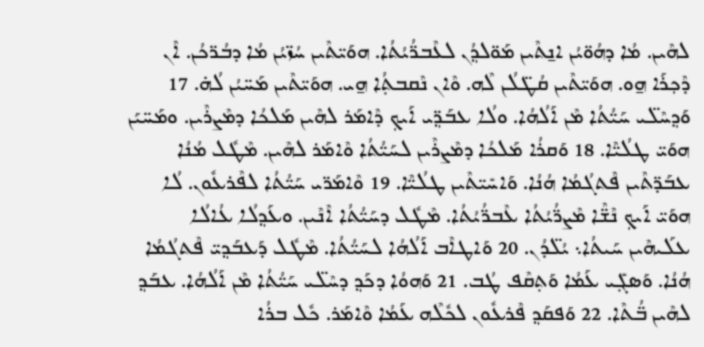ܠܗܶܝܢ. ܡܳܐ ܕܗܳܘ̈ܝܳܢ ܐܢ̱ܬܶܝܢ ܡܰܘ̈ܠܕ݂ܳܢ ܠܥܶܒܖ̈ܳܝܳܬܳܐ. ܗܘܰܝ̈ܬܶܝܢ ܚܳܙ̈ܝܳܢ ܡܳܐ ܕܒܳܖ̈ܟܳܢ. ܐܶܢ ܕܶܟ݂ܪܰܐ ܗ̱ܘ. ܗܘܰܝ̈ܬܶܝܢ ܩܳܛ̈ܠܳܢ ܠܶܗ. ܘܶܐܢ ܢܶܩܒܬ݂ܳܐ ܗ̱ܝ. ܗܘܰܝ̈ܬܶܝܢ ܡܰܚ̈ܝܳܢ ܠܳܗ̇. 17 ܘܰܕ݂ܚܶܠ̈ܝ ܚܰܝ̈ܳܬܳܐ ܡܶܢ ܐܰ‌ܠܳܗܳܐ. ܘܠܳܐ ܥܒܰܕ݂̈ܝ ܐܰܝܟ݂ ܕܶܐܡܰܪ ܠܗܶܝܢ ܡܰܠܟܳܐ ܕܡܶܨܪܶܝܢ. ܘܡܰܚ̈ܝܰܢ ܗܘܰܝ̈ ܛܠܳܝ̈ܶܐ. 18 ܘܰܩܪܳܐ ܡܰܠܟܳܐ ܕܡܶܨܪܶܝܢ ܠܚܰܝ̈ܳܬܳܐ ܘܶܐܡܰܪ ܠܗܶܝܢ. ܡܶܛܽܠ ܡܳܢܳܐ ܥܒܰܕ̈ܬܶܝܢ ܦܶܬܓܳܡܳܐ ܗܳܢܳܐ. ܘܰܐܚܺܝ̈ܬܶܝܢ ܛܠܳܝ̈ܶܐ. 19 ܘܶܐܡܰܖ̈ܝ ܚܰܝ̈ܳܬܳܐ ܠܦܶܪܥܽܘܢ. ܠܳܐ ܗܘܰܝ̈ ܐܰܝܟ݂ ܢܶܫ̈ܶܐ ܡܶܨܖ̈ܳܝܳܬܳܐ ܥܶܒܖ̈ܳܝܳܬܳܐ. ܡܶܛܽܠ ܕܚܰܝ̈ܳܬܳܐ ܐܶܢܶܝܢ. ܘܥܰܕ݂ܠܳܐ ܥܳܐܠܳܐ ܥܠܰܝܗܶܝܢ ܚܰܝܬܳܐ܆ ܝܳܠ̈ܕܳܢ. 20 ܘܰܐܛܐܶܒ ܐܰ‌ܠܳܗܳܐ ܠܚܰܝ̈ܳܬܳܐ. ܡܶܛܽܠ ܕܰܥܒܰܕ݂ܝ̈ ܦܶܬܓܳܡܳܐ ܗܳܢܳܐ. ܘܰܣܓ݂ܺܝ ܥܰܡܳܐ ܘܰܬ݂ܩܶܦ ܛܳܒ. 21 ܘܰܗܘܳܐ ܕܟܰܕ݂ ܕܚܶܠ̈ܝ ܚܰܝ̈ܳܬܳܐ ܡܶܢ ܐܰ‌ܠܳܗܳܐ. ܥܒܰܕ݂ ܠܗܶܝܢ ܒ̈ܳܬܶܐ. 22 ܘܰܦܩܰܕ݂ ܦܶܪܥܽܘܢ ܠܟܽܠܶܗ ܥܰܡܳܐ ܘܶܐܡܰܪ. ܟܽܠ ܒܪܳܐ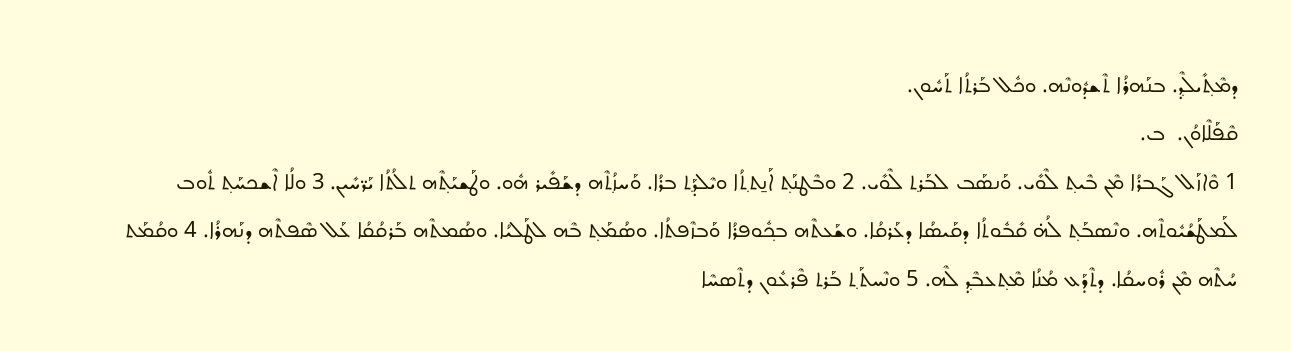ܕܡܶܬ݂ܺܝܠܶܕ݂. ܒܢܰܗܪܳܐ ܬܶܫܕܽܘܢܶܗ. ܘܟܽܠ ܒܰܪܬܳܐ ܬܰܚܽܘܢ.
ܩܶܦܰܠܶܐܘܳܢ.  ܒ.
1 ܘܶܐܙܰܠ ܓܰܒܪܳܐ ܡܶܢ ܒܶܝܬ݂ ܠܶܘܺܝ. ܘܰܢܣܰܒ ܠܒܰܪܬ݂ ܠܶܘܺܝ. 2 ܘܒܶܛܢܰܬ݂ ܐܰܢ̱ܬܬ݂ܳܐ ܘܝܶܠܕܰܬ݂ ܒܪܳܐ. ܘܰܚܙܳܬ݂ܶܗ ܕܫܰܦܺܝܪ ܗܽܘ. ܘܛܰܫܝܰܬ݂ܶܗ ܬܠܳܬܳܐ ܝܰܖ̈ܚܺܝܢ. 3 ܘܠܳܐ ܐܶܫܟܚܰܬ݂ ܬܽܘܒ ܠܰܡܛܰܫܳܝܽܘܬܶܗ. ܘܢܶܣܒܰܬ݂ ܠܳܗ̇ ܩܺܒܽܘܬܳܐ ܕܩܰܝܣܳܐ ܕܥܰܪܩܳܐ. ܘܫܰܥܬܶܗ ܒܟ݂ܽܘܦܪܳܐ ܘܰܒܙܶܦܬܳܐ. ܘܣܳܡܰܬ݂ ܒܶܗ ܠܛܰܠܝܳܐ. ܘܣܳܡܬܶܗ ܒܰܪܩܳܩܳܐ ܥܰܠ ܣܶܦܬܶܗ ܕܢܰܗܪܳܐ. 4 ܘܩܳܡܰܬ ܚܳܬܶܗ ܡܶܢ ܪܽܘܚܩܳܐ. ܕܬܶܕܰܥ ܡܳܢܳܐ ܡܶܬ݂ܥܒܶܕ݂ ܠܶܗ. 5 ܘܢܶܚܬܰܬ݂ ܒܰܪܬ݂ ܦܶܪܥܽܘܢ ܕܬܶܣܚܶܐ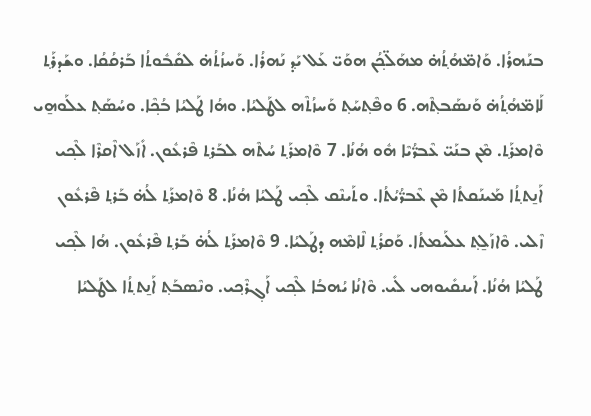ܒܢܰܗܪܳܐ. ܘܰܐܡ̈ܗܳܬ݂ܳܗ̇ ܡܗܰܠ̈ܟ݂ܳܢ ܗܘܰܝ̈ ܥܰܠ ܝܰܕ݂ ܢܰܗܪܳܐ. ܘܰܚܙܳܬܳܗ̇ ܠܩܺܒܽܘܬܳܐ ܒܰܪܩܳܩܳܐ. ܘܫܰܕܪܰܬ݂ ܠܰܐܡ̈ܗܳܬ݂ܳܗ̇ ܘܰܢܣܰܒܬ݂ܶܗ. 6 ܘܦܶܬ݂ܚܰܬ݂ ܘܰܚܙܳܬܶܗ ܠܛܰܠܝܳܐ. ܘܗܳܐ ܛܰܠܝܳܐ ܒܳܟ݂ܶܐ. ܘܚܳܣܰܬ݂ ܥܠܰܘܗ̱ܝ ܘܶܐܡܪܰܬ݂. ܡܶܢ ܒܢܰܝ̈ ܥܶܒܖ̈ܳܝܶܐ ܗܽܘ ܗܳܢܳܐ. 7 ܘܶܐܡܪܰܬ݂ ܚܳܬܶܗ ܠܒܰܪܬ݂ ܦܶܪܥܽܘܢ. ܐܺܙܰܠ ܐܶܩܪܶܐ ܠܶܟ݂ܝ ܐܰܢ̱ܬܬ݂ܳܐ ܡܰܝܢܰܩܬܳܐ ܡܶܢ ܥܶܒܖ̈ܳܝܳܬܳܐ. ܘܬܰܝܢܶܩ ܠܶܟ݂ܝ ܛܰܠܝܳܐ ܗܳܢܳܐ. 8 ܘܶܐܡܪܰܬ݂ ܠܳܗ̇ ܒܰܪܬ݂ ܦܶܪܥܽܘܢ ܙܶܠܝ. ܘܶܐܙܰܠ̱ܬ݂ ܥܠܰܝܡܬܳܐ. ܘܰܩܪܳܬ݂ ܠܶܐܡܶܗ ܕܛܰܠܝܳܐ. 9 ܘܶܐܡܪܰܬ݂ ܠܳܗ̇ ܒܰܪܬ݂ ܦܶܪܥܽܘܢ. ܗܳܐ ܠܶܟ݂ܝ ܛܰܠܝܳܐ ܗܳܢܳܐ. ܐܰܝܢܩܺܝܘܗܝ ܠܺܝ. ܘܶܐܢܳܐ ܝܳܗܒܳܐ ܠܶܟ݂ܝ ܐܰܓ݂ܪܶܟ݂ܝ. ܘܢܶܣܒܰܬ݂ ܐܰܢ̱ܬܬ݂ܳܐ ܠܛܰܠܝܳܐ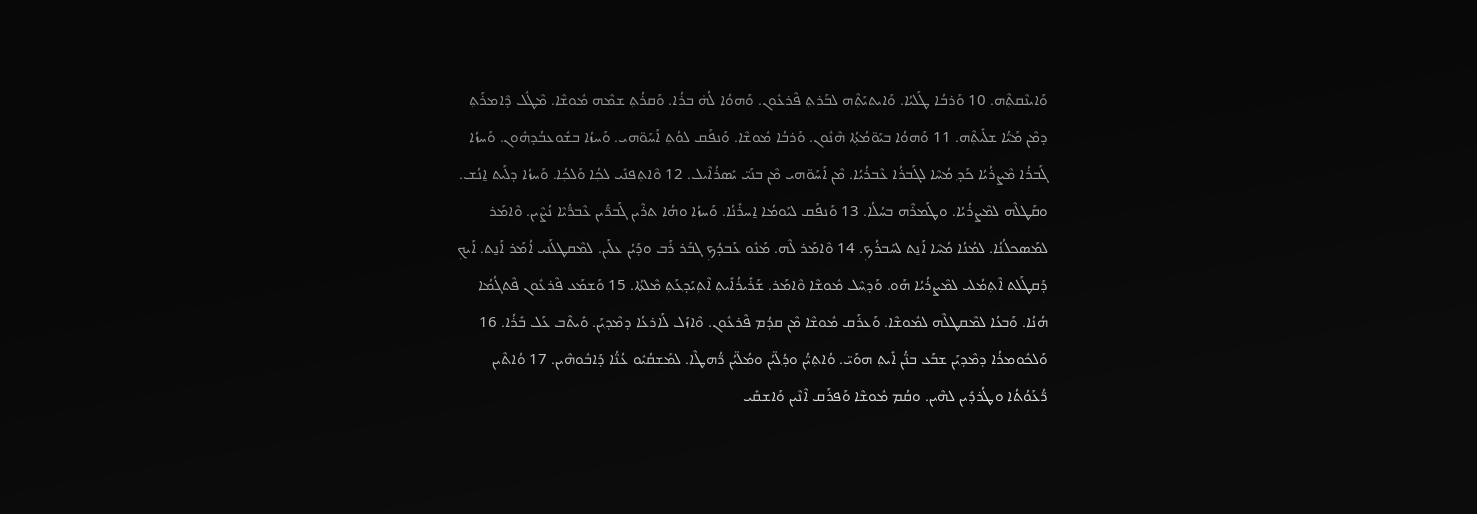ܘܰܐܝܢܶܩܬ݂ܶܗ. 10 ܘܰܪܒܳܐ ܛܰܠܝܳܐ. ܘܰܐܝܬܝܰܬ݂ܶܗ ܠܒܰܪܬ݂ ܦܶܪܥܽܘܢ. ܘܰܗܘܳܐ ܠܳܗ̇ ܒܪܳܐ. ܘܰܩܪܳܬ݂ ܫܡܶܗ ܡܽܘܫܶܐ. ܡܶܛܽܠ ܕܶܐܡܪܰܬ݂ ܕܡܶܢ ܡܰܝ̈ܳܐ ܫܠܺܝܬ݂ܶܗ. 11 ܘܰܗܘܳܐ ܒܝܰܘ̈ܡܳܬ݂ܳܐ ܗܶܢܽܘܢ. ܘܰܪܒܳܐ ܡܽܘܫܶܐ. ܘܰܢܦܰܩ ܠܘܳܬ݂ ܐܰܚܰܘ̈ܗܝ. ܘܰܚܙܳܐ ܒܫܽܘܥܒܳܕ݂ܗܽܘܢ. ܘܰܚܙܳܐ ܓܰܒܪܳܐ ܡܶܨܪܳܝܳܐ ܟܰܕ݂ ܡܳܚܶܐ ܠܓܰܒܪܳܐ ܥܶܒܪܳܝܳܐ. ܡܶܢ ܐܰܚܰܘ̈ܗܝ ܡܶܢ ܒܢܰܝ̈ ܝܺܣܪܳܐܶܝܠ. 12 ܘܶܐܬ݂ܦܢܺܝ ܠܟ݂ܳܐ ܘܰܠܟ݂ܳܐ. ܘܰܚܙܳܐ ܕܠܰܝܬ ܐ̱ܢܳܫ. ܘܩܰܛܠܶܗ ܠܡܶܨܪܳܝܳܐ. ܘܛܰܡܪܶܗ ܒܚܳܠܳܐ. 13 ܘܰܢܦܰܩ ܠܝܰܘܡܳܐ ܐ̱ܚܪܺܢܳܐ. ܘܰܚܙܳܐ ܘܗܳܐ ܬܪܶܝܢ ܓܰܒܖ̈ܺܝܢ ܥܶܒܖ̈ܳܝܶܐ ܢܳܨܶܝܢ. ܘܶܐܡܰܪ ܠܡܰܣܟܠܳܢܳܐ. ܠܡܳܢܳܐ ܡܳܚܶܐ ܐܰܢ̱ܬ ܠܚܰܒܪܳܟ݂. 14 ܘܶܐܡܰܪ ܠܶܗ. ܡܰܢܽܘ ܥܰܒܕܳܟ݂ ܓܒܰܪ ܪܰܒ ܘܕܰܝܳܢ ܥܠܰܝܢ. ܠܡܶܩܛܠܰܢܝ ܐܳܡܰܪ ܐܰܢ̱ܬ. ܐܰܝܟ݂ ܕܰܩܛܰܠܬ ܐܶܬ݂ܡܳܠܝ ܠܡܶܨܪܳܝܳܐ ܗܰܘ. ܘܰܕ݂ܚܶܠ ܡܽܘܫܶܐ ܘܶܐܡܰܪ. ܫܰܪܺܝܪܳܐܺܝܬ݂ ܐܶܬ݂ܝܰܕ݂ܥܰܬ݂ ܡܶܠܬܳܐ. 15 ܘܰܫܡܰܥ ܦܶܪܥܽܘܢ ܦܶܬܓܳܡܳܐ ܗܳܢܳܐ. ܘܰܒܥܳܐ ܠܡܶܩܛܠܶܗ ܠܡܽܘܫܶܐ. ܘܰܥܪܰܩ ܡܽܘܫܶܐ ܡܶܢ ܩܕܳܡ ܦܶܪܥܽܘܢ. ܘܶܐܙܰܠ ܠܰܐܪܥܳܐ ܕܡܶܕ݂ܝܰܢ. ܘܺܝܬܶܒ ܥܰܠ ܒܺܪܳܐ. 16 ܘܰܠܟܽܘܡܪܳܐ ܕܡܶܕ݂ܝܰܢ ܫܒܰܥ ܒܢ̈ܳܢ ܐܺܝܬ݂ ܗܘܰܝ̈. ܘܳܐܬ݂ܝ̈ܳܢ ܘܕ݂ܳܠ̈ܝܳܢ ܘܡܳܠ̈ܝܳܢ ܖ̈ܳܗܛܶܐ. ܠܡܰܫܩܳܝܽܘ ܥܳܢ̈ܳܐ ܕܰܐܒܽܘܗܶܝܢ. 17 ܘܳܐܬܶܝܢ ܖ̈ܳܥܰܘܳܬܳܐ ܘܛܳܪܕܺܝܢ ܠܗܶܝܢ. ܘܩܳܡ ܡܽܘܫܶܐ ܘܰܦܪܰܩ ܐܶܢܶܝܢ ܘܰܐܫܩܺܝ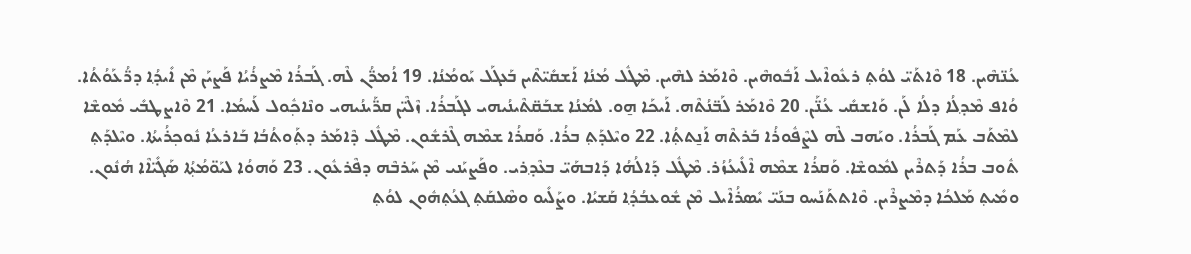ܥܳܢ̈ܗܶܝܢ. 18 ܘܶܐܬܰܝ̈ ܠܘܳܬ݂ ܪܥܽܘܐܶܝܠ ܐܰܒܽܘܗܶܝܢ. ܘܶܐܡܰܪ ܠܗܶܝܢ. ܡܶܛܽܠ ܡܳܢܳܐ ܐܰܫܩܺܝ̈ܬܶܝܢ ܒܰܥܓܰܠ ܝܰܘܡܳܢܳܐ. 19 ܐܳܡܖ̈ܳܢ ܠܶܗ. ܓܰܒܪܳܐ ܡܶܨܪܳܝܳܐ ܦܰܨܝܰܢ ܡܶܢ ܐܺܝܕ݂ܳܐ ܕܖ̈ܳܥܰܘܳܬܳܐ. ܘܳܐܦ ܡܶܕ݂ܠܳܐ ܕܠܳܐ ܠܰܢ. ܘܰܐܫܩܺܝ ܥܳܢ̈ܰܢ. 20 ܘܶܐܡܰܪ ܠܰܒ̈ܢܳܬܶܗ. ܐܰܝܟܰܐ ܗ̱ܘ. ܠܡܳܢܳܐ ܫܒܰܩ̈ܬܶܝܢܳܝܗܝ ܠܓܰܒܪܳܐ. ܙܶܠܶܝ̈ܢ ܩܖ̈ܰܝܢܳܝܗܝ ܘܢܶܐܟ݂ܽܘܠ ܠܰܚܡܳܐ. 21 ܘܶܐܨܛܒܺܝ ܡܽܘܫܶܐ ܠܡܶܬܰܒ ܥܰܡ ܓܰܒܪܳܐ. ܘܝܰܗܒ ܠܶܗ ܠܨܶܦܽܘܪܳܐ ܒܰܪܬܶܗ ܐܰܢ̱ܬܬ݂ܳܐ. 22 ܘܝܶܠܕܰܬ݂ ܒܪܳܐ. ܘܰܩܪܳܐ ܫܡܶܗ ܓܶܪܫܽܘܢ. ܡܶܛܽܠ ܕܶܐܡܰܪ ܕܬ݂ܰܘܬܳܒܳܐ ܒܰܐܪܥܳܐ ܢܽܘܟ݂ܪܳܝܬܳܐ. ܘܝܶܠܕܰܬ݂ ܬܽܘܒ ܒܪܳܐ ܕܰܬܪܶܝܢ ܠܡܽܘܫܶܐ. ܘܰܩܪܳܐ ܫܡܶܗ ܐܶܠܺܝܥܳܙܳܪ. ܡܶܛܽܠ ܕܰܐ‌ܠܳܗܳܐ ܕܰܐܒܗܰܝ̈ ܒܥܶܕ݂ܪܝ. ܘܦܰܨܝܰܢܝ ܡܶܢ ܚܰܪܒܶܗ ܕܦܶܪܥܽܘܢ. 23 ܘܰܗܘܳܐ ܠܝܰܘ̈ܡܳܬ݂ܳܐ ܣܰܓܺܝ̈ܐܶܐ ܗܳܢܽܘܢ. ܘܡܺܝܬ݂ ܡܰܠܟܳܐ ܕܡܶܨܪܶܝܢ. ܘܶܐܬܬܰܢܰܚܘ ܒܢܰܝ̈ ܝܺܣܪܳܐܶܝܠ ܡܶܢ ܫܽܘܥܒܳܕ݂ܳܐ ܩܰܫܝܳܐ. ܘܨܰܠܺܝܘ ܘܣܶܠܩܰܬ݂ ܓܥܳܬ݂ܗܽܘܢ ܠܘܳܬ݂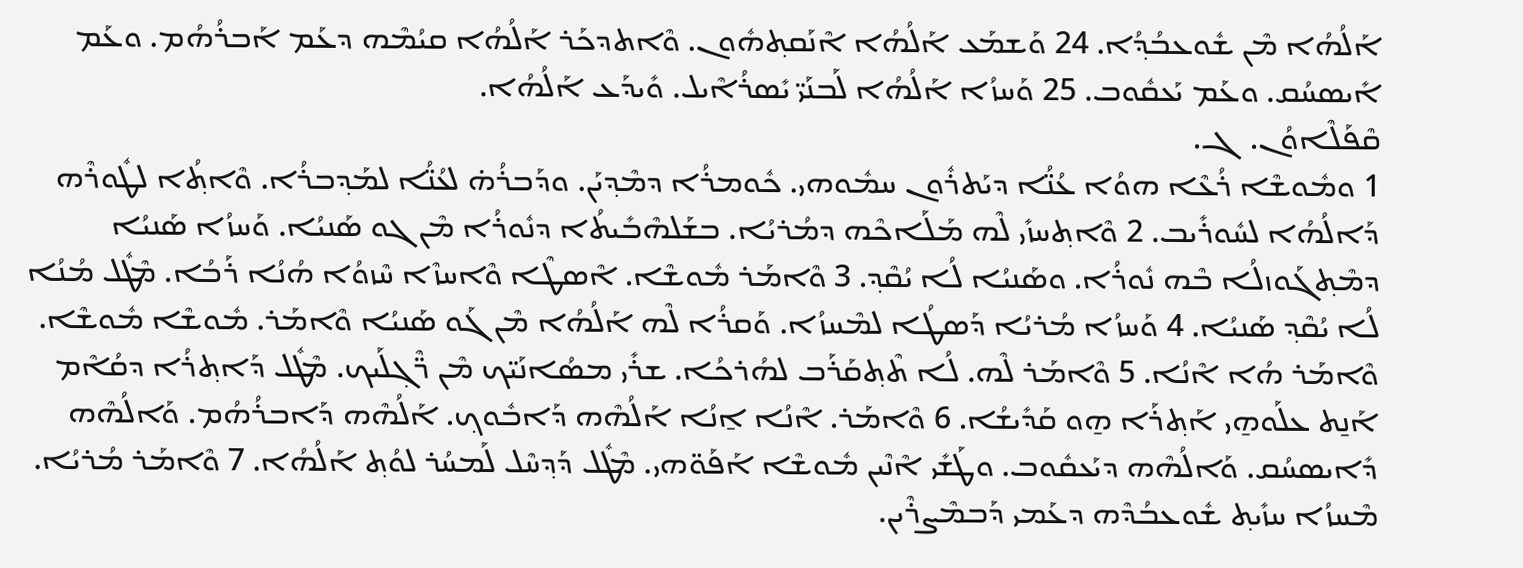ܐܰ‌ܠܳܗܳܐ ܡܶܢ ܫܽܘܥܒܳܕ݂ܳܐ. 24 ܘܰܫܡܰܥ ܐܰ‌ܠܳܗܳܐ ܐܶܢܰܩܬ݂ܗܽܘܢ. ܘܶܐܬܕܟܰܪ ܐܰ‌ܠܳܗܳܐ ܩܝܳܡܶܗ ܕܥܰܡ ܐܰܒܪܳܗܳܡ. ܘܥܰܡ ܐܺܝܣܚܳܩ. ܘܥܰܡ ܝܰܥܩܽܘܒ. 25 ܘܰܚܙܳܐ ܐܰ‌ܠܳܗܳܐ ܠܰܒܢܰܝ̈ ܝܺܣܪܳܐܶܝܠ. ܘܺܝܕܰܥ ܐܰ‌ܠܳܗܳܐ.
ܩܶܦܰܠܶܐܘܳܢ.  ܓ.
1 ܘܡܽܘܫܶܐ ܪܳܥܶܐ ܗܘܳܐ ܥܳܢ̈ܳܐ ܕܝܰܬܪܽܘܢ ܚܡܽܘܗܝ. ܟܽܘܡܪܳܐ ܕܡܶܕ݂ܝܰܢ. ܘܕܰܒܪܳܗ̇ ܠܥܳܢ̈ܳܐ ܠܡܰܕ݂ܒܪܳܐ. ܘܶܐܬ݂ܳܐ ܠܛܽܘܪܶܗ ܕܰܐ‌ܠܳܗܳܐ ܠܚܽܘܪܺܝܒ. 2 ܘܶܐܬ݂ܚܙܺܝ ܠܶܗ ܡܰܠܰܐܟܶܗ ܕܡܳܪܝܳܐ. ܒܫܰܠܗܶܒܺܝܬܳܐ ܕܢܽܘܪܳܐ ܡܶܢ ܓܘ ܣܰܢܝܳܐ. ܘܰܚܙܳܐ ܣܰܢܝܳܐ ܕܡܶܬ݂ܓܰܘܙܠܳܐ ܒܶܗ ܢܽܘܪܳܐ. ܘܣܰܢܝܳܐ ܠܳܐ ܝܳܩܶܕ݂. 3 ܘܶܐܡܰܪ ܡܽܘܫܶܐ. ܐܶܣܛܶܐ ܘܶܐܚܙܶܐ ܚܶܙܘܳܐ ܗܳܢܳܐ ܪܰܒܳܐ. ܡܶܛܽܠ ܡܳܢܳܐ ܠܳܐ ܝܳܩܶܕ݂ ܣܰܢܝܳܐ. 4 ܘܰܚܙܳܐ ܡܳܪܝܳܐ ܕܰܣܛܳܐ ܠܡܶܚܙܳܐ. ܘܰܩܪܳܐ ܠܶܗ ܐܰ‌ܠܳܗܳܐ ܡܶܢ ܓܰܘ ܣܰܢܝܳܐ ܘܶܐܡܰܪ. ܡܽܘܫܶܐ ܡܽܘܫܶܐ. ܘܶܐܡܰܪ ܗܳܐ ܐܶܢܳܐ. 5 ܘܶܐܡܰܪ ܠܶܗ. ܠܳܐ ܬܶܬ݂ܩܰܪܰܒ ܠܗܳܪܟܳܐ. ܫܪܺܝ ܡܣܳܐܢܰܝ̈ܟ ܡܶܢ ܖ̈ܶܓ݂ܠܰܝܟ. ܡܶܛܽܠ ܕܰܐܬ݂ܪܳܐ ܕܩܳܐܶܡ ܐܰܢ̱ܬ ܥܠܰܘܗ̱ܝ ܐܰܬ݂ܪܰܐ ܗ̱ܘ ܩܰܕܺܝܫܳܐ. 6 ܘܶܐܡܰܪ. ܐܶܢܳܐ ܐ̱ܢܳܐ ܐܰܠܳܗܶܗ ܕܰܐܒܽܘܟ݂. ܐܰܠܳܗܶܗ ܕܰܐܒܪܳܗܳܡ. ܘܰܐܠܳܗܶܗ ܕܺܐܝܣܚܳܩ. ܘܰܐܠܳܗܶܗ ܕܝܰܥܩܽܘܒ. ܘܛܰܫܺܝ ܐܶܢܶܝܢ ܡܽܘܫܶܐ ܐܰܦܰܘ̈ܗܝ. ܡܶܛܽܠ ܕܰܕ݂ܚܶܠ ܠܰܡܚܳܪ ܠܘܳܬ݂ ܐܰ‌ܠܳܗܳܐ. 7 ܘܶܐܡܰܪ ܡܳܪܝܳܐ. ܡܶܚܙܳܐ ܚܙܺܝܬ݂ ܫܽܘܥܒܳܕܶܗ ܕܥܰܡܝ ܕܰܒܡܶܨܪܶܝܢ.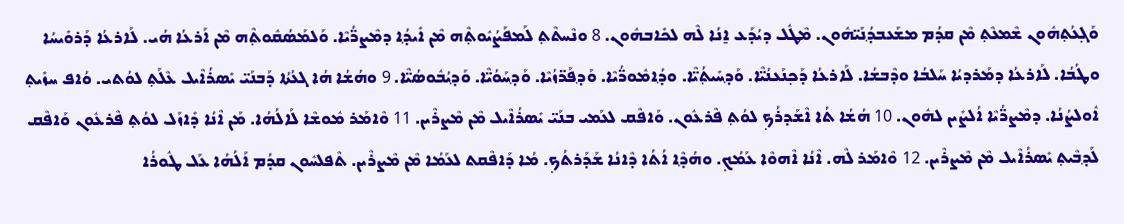ܘܰܓ݂ܥܳܬ݂ܗܽܘܢ ܫܶܡܥܶܬ݂ ܡܶܢ ܩܕܳܡ ܡܫܰܥܒܕ݂ܳܢܰܝ̈ܗܽܘܢ. ܡܶܛܽܠ ܕܝܳܕܰܥ ܐ̱ܢܳܐ ܠܶܗ ܠܟܺܐܒܗܽܘܢ. 8 ܘܢܶܚܬܶܬ݂ ܠܰܡܦܰܨܳܝܽܘܬ݂ܶܗ ܡܶܢ ܐܺܝܕ݂ܳܐ ܕܡܶܨܖ̈ܳܝܶܐ. ܘܰܠܡܰܣܳܩܽܘܬ݂ܶܗ ܡܶܢ ܐܰܪܥܳܐ ܗܳܝ. ܠܰܐܪܥܳܐ ܕܰܪܘܺܝܚܳܐ ܘܛܳܒܳܐ. ܠܰܐܪܥܳܐ ܕܡܰܪܕܝܳܐ ܚܰܠܒܳܐ ܘܕܶܒܫܳܐ. ܠܰܐܪܥܳܐ ܕܰܟ݂ܢܰܥܢܳܝ̈ܶܐ. ܘܰܕ݂ܚܺܝܬ݂ܳܝ̈ܶܐ. ܘܕ݂ܳܐܡܽܘܖ̈ܳܝܶܐ. ܘܰܕ݂ܦܰܖ̈ܙܳܝܶܐ. ܘܰܕ݂ܚܰܘܳܝ̈ܶܐ. ܘܰܕ݂ܝܳܒܽܘܣܳܝ̈ܶܐ. 9 ܘܗܳܫܳܐ ܗܳܐ ܓܥܳܬܳܐ ܕܰܒܢܰܝ̈ ܝܺܣܪܳܐܶܝܠ ܥܶܠܰܬ݂ ܠܘܳܬܝ. ܘܳܐܦ ܚܙܺܝܬ݂ ܐܽܘܠܨܳܢܳܐ. ܕܡܶܨܖ̈ܳܝܶܐ ܐܳܠܨܺܝܢ ܠܗܽܘܢ. 10 ܗܳܫܳܐ ܬܳܐ ܐܶܫܰܕܪܳܟ݂ ܠܘܳܬ݂ ܦܶܪܥܽܘܢ. ܘܰܐܦܶܩ ܠܥܰܡܝ ܒܢܰܝ̈ ܝܺܣܪܳܐܶܝܠ ܡܶܢ ܡܶܨܪܶܝܢ. 11 ܘܶܐܡܰܪ ܡܽܘܫܶܐ ܠܰܐܠܳܗܳܐ. ܡܰܢ ܐܶܢܳܐ ܕܺܐܙܰܠ ܠܘܳܬ݂ ܦܶܪܥܽܘܢ ܘܰܐܦܶܩ ܠܰܕ݂ܒܶܝܬ݂ ܝܺܣܪܳܐܶܝܠ ܡܶܢ ܡܶܨܪܶܝܢ. 12 ܘܶܐܡܰܪ ܠܶܗ. ܐܶܢܳܐ ܐܶܗܘܶܐ ܥܰܡܳܟ݂. ܘܗܳܕ݂ܶܐ ܐܳܬܳܐ ܕܶܐܢܳܐ ܫܰܕܰܪܬܳܟ݂. ܡܳܐ ܕܰܐܦܶܩܬ ܠܥܰܡܳܐ ܡܶܢ ܡܶܨܪܶܝܢ. ܬܶܦܠܚܽܘܢ ܩܕܳܡ ܐܰ‌ܠܳܗܳܐ ܥܰܠ ܛܽܘܪܳܐ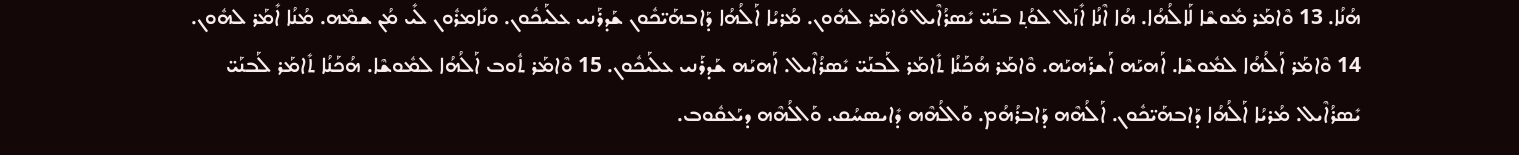ܗܳܢܳܐ. 13 ܘܶܐܡܰܪ ܡܽܘܫܶܐ ܠܰܐܠܳܗܳܐ. ܗܳܐ ܐܶܢܳܐ ܐܺܙܰܠ ܠܘܳܬ݂ ܒܢܰܝ̈ ܝܺܣܪܳܐܶܝܠ ܘܺܐܡܰܪ ܠܗܽܘܢ. ܡܳܪܝܳܐ ܐܰ‌ܠܳܗܳܐ ܕܰܐܒܗܰܝ̈ܟܽܘܢ ܫܰܕܪܰܢܝ ܥܠܰܝܟܽܘܢ. ܘܢܺܐܡܪܽܘܢ ܠܺܝ ܡܳܢ ܫܡܶܗ. ܡܳܢܳܐ ܐܺܡܰܪ ܠܗܽܘܢ. 14 ܘܶܐܡܰܪ ܐܰ‌ܠܳܗܳܐ ܠܡܽܘܫܶܐ. ܐܰܗܝܰܗ ܐܰܫܪܰܗܝܰܗ. ܘܶܐܡܰܪ ܗܳܟܰܢܳܐ ܬܺܐܡܰܪ ܠܰܒܢܰܝ̈ ܝܺܣܪܳܐܶܝܠ. ܐܰܗܝܰܗ ܫܰܕܪܰܢܝ ܥܠܰܝܟܽܘܢ. 15 ܘܶܐܡܰܪ ܬܽܘܒ ܐܰ‌ܠܳܗܳܐ ܠܡܽܘܫܶܐ. ܗܳܟܰܢܳܐ ܬܺܐܡܰܪ ܠܰܒܢܰܝ̈ ܝܺܣܪܳܐܶܝܠ. ܡܳܪܝܳܐ ܐܰ‌ܠܳܗܳܐ ܕܰܐܒܗܰܝ̈ܟܽܘܢ. ܐܰܠܳܗܶܗ ܕܰܐܒܪܳܗܳܡ. ܘܰܐܠܳܗܶܗ ܕܺܐܝܣܚܳܩ. ܘܰܐܠܳܗܶܗ ܕܝܰܥܩܽܘܒ.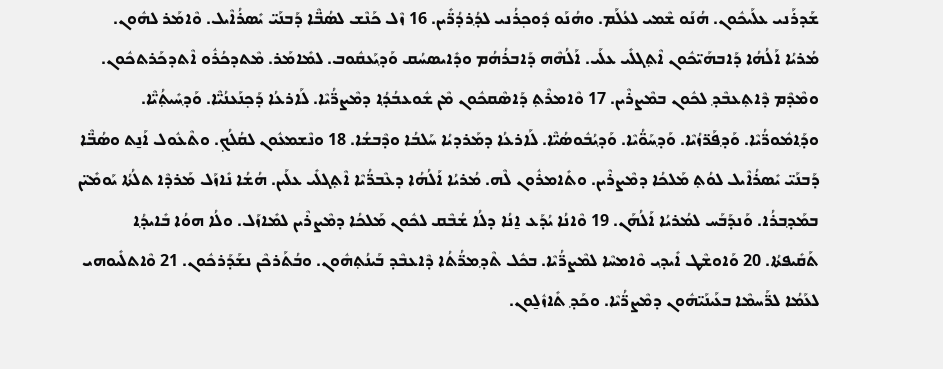ܫܰܕܪܰܢܝ ܥܠܰܝܟܽܘܢ. ܗܳܢܰܘ ܫܶܡܝ ܠܥܳܠܰܡ. ܘܗܳܢܰܘ ܕܽܘܟ݂ܪܳܢܝ ܠܕ݂ܳܪܕܳܖ̈ܺܝܢ. 16 ܙܶܠ ܟܰܢܶܫ ܠܣܳܒ̈ܶܐ ܕܰܒܢܰܝ̈ ܝܺܣܪܳܐܶܝܠ. ܘܶܐܡܰܪ ܠܗܽܘܢ. ܡܳܪܝܳܐ ܐܰ‌ܠܳܗܳܐ ܕܰܐܒܗܰܝ̈ܟܽܘܢ ܐܶܬ݂ܓܠܺܝ ܥܠܰܝ. ܐܰܠܳܗܶܗ ܕܰܐܒܪܳܗܳܡ ܘܕܺܐܝܣܚܳܩ ܘܰܕ݂ܝܰܥܩܽܘܒ. ܠܡܺܐܡܰܪ. ܡܶܬܕܟܳܪܽܘ ܐܶܬܕܟܰܪܬܟܽܘܢ. ܘܡܶܕܶܡ ܕܶܐܬ݂ܥܒܶܕ݂ ܠܟܽܘܢ ܒܡܶܨܪܶܝܢ. 17 ܘܶܐܡܪܶܬ݂ ܕܰܐܣܶܩܟܽܘܢ ܡܶܢ ܫܽܘܥܒܳܕ݂ܳܐ ܕܡܶܨܖ̈ܳܝܶܐ. ܠܰܐܪܥܳܐ ܕܰܟ݂ܢܰܥܢܳܝ̈ܶܐ. ܘܰܕ݂ܚܺܝܬ݂ܳܝ̈ܶܐ. ܘܕ݂ܰܐܡܽܘܖ̈ܳܝܶܐ. ܘܰܕ݂ܦܰܖ̈ܙܳܝܶܐ. ܘܰܕ݂ܚܰܘ̈ܳܝܶܐ. ܘܰܕ݂ܝܳܒܽܘܣܳܝ̈ܶܐ. ܠܰܐܪܥܳܐ ܕܡܰܪܕܝܳܐ ܚܰܠܒܳܐ ܘܕܶܒܫܳܐ. 18 ܘܢܶܫܡܥܽܘܢ ܠܩܳܠܳܟ݂. ܘܬܶܥܽܘܠ ܐܰܢ̱ܬ ܘܣܳܒ̈ܶܐ ܕܰܒܢܰܝ̈ ܝܺܣܪܳܐܶܝܠ ܠܘܳܬ݂ ܡܰܠܟܳܐ ܕܡܶܨܪܶܝܢ. ܘܬܺܐܡܪܽܘܢ ܠܶܗ. ܡܳܪܝܳܐ ܐܰ‌ܠܳܗܳܐ ܕܥܶܒܖ̈ܳܝܶܐ ܐܶܬ݂ܓܠܺܝ ܥܠܰܝܢ. ܗܳܫܳܐ ܢܺܐܙܰܠ ܡܰܪܕܶܐ ܬܠܳܬܳܐ ܝܰܘܡܺܝ̈ܢ ܒܡܰܕ݂ܒܪܳܐ. ܘܰܢܕܰܒܰܚ ܠܡܳܪܝܳܐ ܐܰܠܳܗܰܢ. 19 ܘܶܐܢܳܐ ܝܳܕܰܥ ܐ̱ܢܳܐ ܕܠܳܐ ܫܳܒܶܩ ܠܟܽܘܢ ܡܰܠܟܳܐ ܕܡܶܨܪܶܝܢ ܠܡܺܐܙܰܠ. ܘܠܳܐ ܗܘܳܐ ܒܺܐܝܕ݂ܳܐ ܬܰܩܺܝܦܬܳܐ. 20 ܘܰܐܘܫܶܛ ܐܺܝܕ݂ܝ ܘܶܐܡܚܶܐ ܠܡܶܨܖ̈ܳܝܶܐ. ܒܟܽܠ ܬܶܕ݂ܡܖ̈ܳܬܳܐ ܕܶܐܥܒܶܕ ܒܰܝܢܳܬ݂ܗܽܘܢ. ܘܒܳܬܰܪܟܶܢ ܢܫܰܕܰܪܟܽܘܢ. 21 ܘܶܐܬܠܺܝܘܗܝ ܠܥܰܡܳܐ ܠܖ̈ܰܚܡܶܐ ܒܥܰܝܢܰܝ̈ܗܽܘܢ ܕܡܶܨܖ̈ܳܝܶܐ. ܘܟܰܕ݂ ܬܺܐܙܽܠ̱ܘܢ.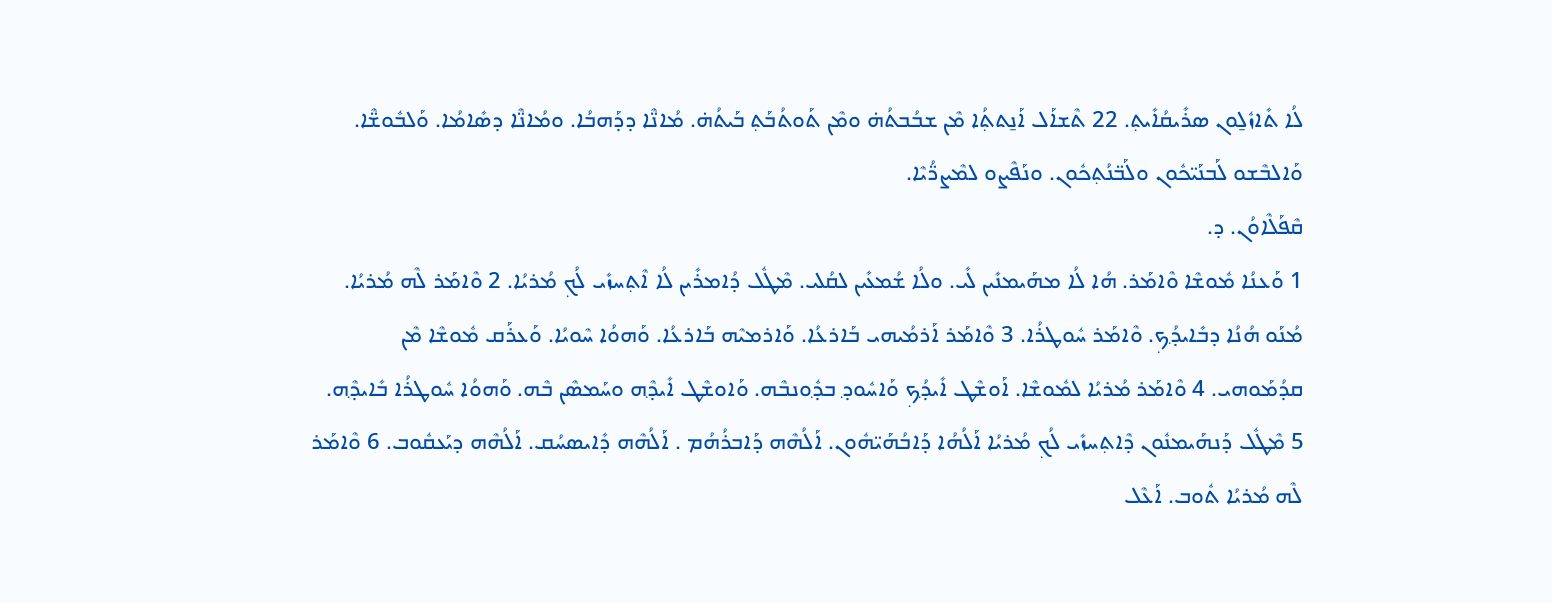ܠܳܐ ܬܺܐܙܽܠ̱ܘܢ ܣܪܺܝܩܳܐܺܝܬ݂. 22 ܬܶܫܐܰܠ ܐܰܢ̱ܬܬ݂ܳܐ ܡܶܢ ܫܒܳܒܬܳܗ̇ ܘܡܶܢ ܬܰܘܬܳܒܰܬ݂ ܒܰܝܬܳܗ̇. ܡܳܐܢ̈ܶܐ ܕܕܰܗܒܳܐ. ܘܡܳܐܢ̈ܶܐ ܕܣܺܐܡܳܐ. ܘܰܠܒܽܘܫ̈ܶܐ. ܘܰܐܠܒܶܫܘ ܠܰܒܢܰܝ̈ܟܽܘܢ ܘܠܰܒ̈ܢܳܬ݂ܟܽܘܢ. ܘܢܰܦܶܨܘ ܠܡܶܨܖ̈ܳܝܶܐ.
ܩܶܦܰܠܶܐܘܳܢ. ܕ.
1 ܘܰܥܢܳܐ ܡܽܘܫܶܐ ܘܶܐܡܰܪ. ܗܳܐ ܠܳܐ ܡܗܰܝܡܢܺܝܢ ܠܺܝ. ܘܠܳܐ ܫܳܡܥܺܝܢ ܠܩܳܠܝ. ܡܶܛܽܠ ܕܳܐܡܪܺܝܢ ܠܳܐ ܐܶܬ݂ܚܙܺܝ ܠܳܟ݂ ܡܳܪܝܳܐ. 2 ܘܶܐܡܰܪ ܠܶܗ ܡܳܪܝܳܐ. ܡܳܢܰܘ ܗܳܢܳܐ ܕܒܺܐܝܕ݂ܳܟ݂. ܘܶܐܡܰܪ ܚܽܘܛܪܳܐ. 3 ܘܶܐܡܰܪ ܐܰܪܡܳܝܗܝ ܒܰܐܪܥܳܐ. ܘܰܐܪܡܝܶܗ ܒܰܐܪܥܳܐ. ܘܰܗܘܳܐ ܚܶܘܝܳܐ. ܘܰܥܪܰܩ ܡܽܘܫܶܐ ܡܶܢ ܩܕܳܡܰܘܗܝ. 4 ܘܶܐܡܰܪ ܡܳܪܝܳܐ ܠܡܽܘܫܶܐ. ܐܰܘܫܶܛ ܐܺܝܕ݂ܳܟ݂ ܘܰܐܚܽܘܕ݂ ܒܕ݂ܽܘܢܒܶܗ. ܘܰܐܘܫܶܛ ܐܺܝܕ݂ܶܗ ܘܚܰܡܣܶܢ ܒܶܗ. ܘܰܗܘܳܐ ܚܽܘܛܪܳܐ ܒܺܐܝܕ݂ܶܗ. 5 ܡܶܛܽܠ ܕܰܢܗܰܝܡܢܽܘܢ ܕܶܐܬ݂ܚܙܺܝ ܠܳܟ݂ ܡܳܪܝܳܐ ܐܰ‌ܠܳܗܳܐ ܕܰܐܒܳܗܰܝ̈ܗܽܘܢ. ܐܰܠܳܗܶܗ ܕܰܐܒܪܳܗܳܡ . ܐܰܠܳܗܶܗ ܕܺܐܝܣܚܳܩ. ܐܰܠܳܗܶܗ ܕܝܰܥܩܽܘܒ. 6 ܘܶܐܡܰܪ ܠܶܗ ܡܳܪܝܳܐ ܬܽܘܒ. ܐܰܥܶܠ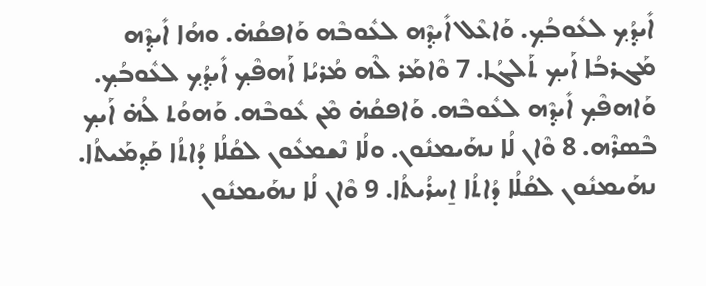ܐܺܝܕ݂ܳܟ݂ ܠܥܽܘܒܳܟ݂. ܘܰܐܥܶܠ ܐܺܝܕ݂ܶܗ ܠܥܽܘܒܶܗ ܘܰܐܦܩܳܗ̇. ܘܗܳܐ ܐܺܝܕ݂ܶܗ ܡܰܓܪܒܳܐ ܐܰܝܟ݂ ܬܰܠܓܳܐ. 7 ܘܶܐܡܰܪ ܠܶܗ ܡܳܪܝܳܐ ܐܰܗܦܶܟ݂ ܐܺܝܕ݂ܳܟ݂ ܠܥܽܘܒܳܟ݂. ܘܰܐܗܦܶܟ݂ ܐܺܝܕ݂ܶܗ ܠܥܽܘܒܶܗ. ܘܰܐܦܩܳܗ̇ ܡܶܢ ܥܽܘܒܶܗ. ܘܰܗܘܳܬ ܠܳܗ̇ ܐܰܝܟ݂ ܒܶܣܪܶܗ. 8 ܘܶܐܢ ܠܳܐ ܢܗܰܝܡܢܽܘܢ. ܘܠܳܐ ܢܶܫܡܥܽܘܢ ܠܩܳܠܳܐ ܕܳܐܬܳܐ ܩܰܕ݂ܡܰܝܬܳܐ. ܢܗܰܝܡܢܽܘܢ ܠܩܳܠܳܐ ܕܳܐܬܳܐ ܐ̱ܚܪܳܝܬܳܐ. 9 ܘܶܐܢ ܠܳܐ ܢܗܰܝܡܢܽܘܢ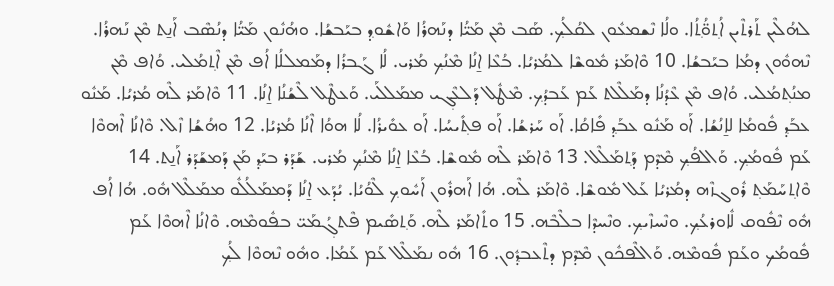ܠܗܳܠܶܝܢ ܬܰܪܬܶܝܢ ܐܳܬ݂ܘ̈ܳܬ݂ܳܐ. ܘܠܳܐ ܢܶܫܡܥܽܘܢ ܠܩܳܠܳܟ݂. ܣܰܒ ܡܶܢ ܡܰܝ̈ܳܐ ܕܢܰܗܪܳܐ ܘܰܐܫܽܘܕ݂ ܒܝܰܒܫܳܐ. ܘܗܳܢܽܘܢ ܡܰܝ̈ܳܐ ܕܢܳܣܶܒ ܐܰܢ̱ܬ ܡܶܢ ܢܰܗܪܳܐ. ܢܶܗܘܽܘܢ ܕܡܳܐ ܒܝܰܒܫܳܐ. 10 ܘܶܐܡܰܪ ܡܽܘܫܶܐ ܠܡܳܪܝܳܐ. ܒܳܥܶܐ ܐ̱ܢܳܐ ܡܶܢܳܟ݂ ܡܳܪܝ. ܠܳܐ ܓܰܒܪܳܐ ܕܡܰܡܠܠܳܐ ܐܳܦ ܡܶܢ ܐܶܬ݂ܡܳܠܝ. ܘܳܐܦ ܡܶܢ ܡܢܳܬ݂ܡܳܠܝ. ܘܳܐܦ ܡܶܢ ܥܶܕܳܢܳܐ ܕܡܰܠܶܠܬ ܥܰܡ ܥܰܒܕܳܟ݂. ܡܶܛܽܠ ܕܰܠܥܶܓ݂ܝ ܡܡܰܠܠܰܝ. ܘܰܥܛܶܠ ܠܶܫܳܢܳܐ ܐ̱ܢܳܐ. 11 ܘܶܐܡܰܪ ܠܶܗ ܡܳܪܝܳܐ. ܡܰܢܽܘ ܥܒܰܕ݂ ܦܽܘܡܳܐ ܠܐ̱ܢܳܫܳܐ. ܐܰܘ ܡܰܢܽܘ ܥܒܰܕ݂ ܦܺܐܩܳܐ. ܐܰܘ ܚܰܪܫܳܐ. ܐܰܘ ܦܬ݂ܺܝܚܳܐ. ܐܰܘ ܥܘܺܝܪܳܐ. ܠܳܐ ܗܘܳܐ ܐܶܢܳܐ ܡܳܪܝܳܐ. 12 ܘܗܳܫܳܐ ܙܶܠ. ܘܶܐܢܳܐ ܐܶܗܘܶܐ ܥܰܡ ܦܽܘܡܳܟ݂. ܘܰܐܠܦܳܟ݂ ܡܶܕܶܡ ܕܰܬ݂ܡܰܠܶܠ. 13 ܘܶܐܡܰܪ ܠܶܗ ܡܽܘܫܶܐ. ܒܳܥܶܐ ܐ̱ܢܳܐ ܡܶܢܳܟ݂ ܡܳܪܝ. ܫܰܕܰܪ ܒܝܰܕ݂ ܡܰܢ ܕܰܡܫܰܕܰܪ ܐܰܢ̱ܬ. 14 ܘܶܐܬ݂ܚܰܡܰܬ݂ ܪܽܘܓܙܶܗ ܕܡܳܪܝܳܐ ܥܰܠ ܡܽܘܫܶܐ. ܘܶܐܡܰܪ ܠܶܗ. ܗܳܐ ܐܰܗܪܽܘܢ ܐܰܚܽܘܟ݂ ܠܶܘܳܝܳܐ. ܝܳܕܰܥ ܐ̱ܢܳܐ ܕܰܡܡܰܠܳܠܽܘ ܡܡܰܠܶܠ ܗܽܘ. ܗܳܐ ܐܳܦ ܗܽܘ ܢܶܦܽܘܩ ܠܽܐܘܪܥܳܟ݂. ܘܢܶܚܙܶܝܟ݂. ܘܢܶܚܕܶܐ ܒܠܶܒܶܗ. 15 ܘܬܺܐܡܰܪ ܠܶܗ. ܘܰܬ݂ܣܺܝܡ ܦܶܬܓ݂ܳܡܰܝ̈ ܒܦܽܘܡܶܗ. ܘܶܐܢܳܐ ܐܶܗܘܶܐ ܥܰܡ ܦܽܘܡܳܟ ܘܥܰܡ ܦܽܘܡܶܗ. ܘܰܐܠܶܦܟܽܘܢ ܡܶܕܶܡ ܕܬܶܥܒܕ݂ܽܘܢ. 16 ܗܽܘ ܢܡܰܠܶܠ ܥܰܡ ܥܰܡܳܐ. ܘܗܽܘ ܢܶܗܘܶܐ ܠܳܟ݂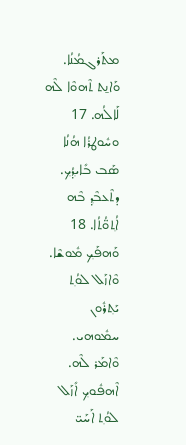ܡܬܰܪܓܡܳܢܳܐ. ܘܰܐܢ̱ܬ ܬܶܗܘܶܐ ܠܶܗ ܠܰܐܠܳܗ. 17 ܘܚܽܘܛܪܳܐ ܗܳܢܳܐ ܣܰܒ ܒܺܐܝܕ݂ܳܟ݂. ܕܬܶܥܒܶܕ݂ ܒܶܗ ܐܳܬ݂ܘ̈ܳܬܳܐ. 18 ܘܰܗܦܰܟ݂ ܡܽܘܫܶܐ. ܘܶܐܙܰܠ ܠܘܳܬ݂ ܝܰܬ݂ܪܽܘܢ ܚܡܽܘܗܝ. ܘܶܐܡܰܪ ܠܶܗ. ܐܶܗܦܽܘܟ݂ ܐܺܙܰܠ ܠܘܳܬ݂ ܐܰܚܰܝ̈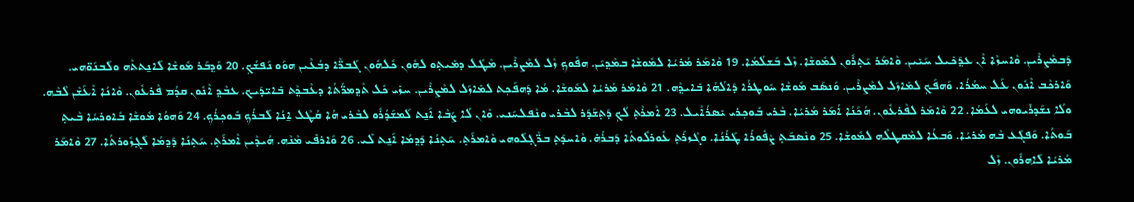ܕܰܒܡܶܨܪܶܝܢ. ܘܶܐܚܙܶܐ ܐܶܢ ܥܕ݂ܰܟܺܝܠ ܚܰܝܺܝܢ. ܘܶܐܡܰܪ ܝܰܬ݂ܪܽܘܢ ܠܡܽܘܫܶܐ. ܙܶܠ ܒܰܫܠܳܡܳܐ. 19 ܘܶܐܡܰܪ ܡܳܪܝܳܐ ܠܡܽܘܫܶܐ ܒܡܶܕ݂ܝܰܢ. ܗܦܽܘܟ݂ ܙܶܠ ܠܡܶܨܪܶܝܢ. ܡܶܛܽܠ ܕܡܺܝܬ݂ܘ ܠܗܽܘܢ ܟܽܠܗܽܘܢ ܓܰܒܖ̈ܶܐ ܕܒܳܥܶܝܢ ܗܘܰܘ ܢܰܦܫܳܟ݂. 20 ܘܰܕ݂ܒܰܪ ܡܽܘܫܶܐ ܠܰܐܢ̱ܬܬܶܗ ܘܠܰܒܢܰܘ̈ܗܝ. ܘܰܐܪܟܶܒ ܐܶܢܽܘܢ ܥܰܠ ܚܡܳܪܳܐ. ܘܰܗܦܰܟ݂ ܠܡܺܐܙܰܠ ܠܡܶܨܪܶܝܢ. ܘܰܢܣܰܒ ܡܽܘܫܶܐ ܚܽܘܛܪܳܐ ܕܰܐ‌ܠܳܗܳܐ ܒܺܐܝܕ݂ܶܗ. 21 ܘܶܐܡܰܪ ܡܳܪܝܳܐ ܠܡܽܘܫܶܐ. ܡܳܐ ܕܰܗܦܰܟ݂ܬ ܠܡܺܐܙܰܠ ܠܡܶܨܪܶܝܢ. ܚܙܺܝ ܟܽܠ ܬܶܕ݂ܡܖ̈ܳܬܳܐ ܕܥܶܒܕ݂ܶܬ ܒܺܐܝ̈ܕܰܝܟ. ܥܒܶܕ݂ ܐܶܢܽܘܢ ܩܕܳܡ ܦܶܪܥܽܘܢ. ܘܶܐܢܳܐ ܐܶܥܰܫܶܢ ܠܶܒܶܗ. ܘܠܳܐ ܢܫܰܕܪܺܝܘܗܝ ܠܥܰܡܳܐ. 22 ܘܶܐܡܰܪ ܠܦܶܪܥܽܘܢ. ܗܳܟܰܢܳܐ ܐܳܡܰܪ ܡܳܪܝܳܐ. ܒܶܪܝ ܒܽܘܟ݂ܪܝ ܝܺܣܪܳܐܶܝܠ. 23 ܐܶܡܪܶܬ݂ ܠܳܟ݂ ܕܰܬ݂ܫܰܕܰܪ ܠܒܶܪܝ ܘܢܶܦܠܚܰܢܝ. ܘܶܐܢ ܠܳܐ ܨܳܒܶܐ ܐܰܢ̱ܬ ܠܰܡܫܰܕܳܪܽܘ ܠܒܶܪܝ ܗܳܐ ܩܳܛܶܠ ܐ̱ܢܳܐ ܠܰܒܪܳܟ݂ ܒܽܘܟ݂ܪܳܟ݂. 24 ܘܰܗܘܳܐ ܡܽܘܫܶܐ ܒܽܐܘܪܚܳܐ ܒܶܝܬ݂ ܒܰܘܬܳܐ. ܘܰܦܓܰܥ ܒܶܗ ܡܳܪܝܳܐ. ܘܰܒܥܳܐ ܠܡܶܩܛܠܶܗ ܠܡܽܘܫܶܐ. 25 ܘܢܶܣܒܰܬ݂ ܨܶܦܽܘܪܳܐ ܛܰܪܳܢܳܐ. ܘܓܶܙܪܰܬ݂ ܥܽܘܪܠܽܘܬܳܐ ܕܰܒܪܳܗ̇. ܘܶܐܚܕܰܬ݂ ܒܖ̈ܶܓ݂ܠܰܘܗܝ ܘܶܐܡܪܰܬ݂. ܚܰܬ݂ܢܳܐ ܕܰܕ݂ܡܳܐ ܐܰܢ̱ܬ ܠܺܝ. 26 ܘܰܐܪܦܺܝ ܡܶܢܶܗ. ܗܳܝܕܶܝܢ ܐܶܡܪܰܬ݂. ܚܰܬ݂ܢܳܐ ܕܰܕ݂ܡܳܐ ܠܰܓ݂ܙܽܘܪܬܳܐ. 27 ܘܶܐܡܰܪ ܡܳܪܝܳܐ ܠܰܐܗܪܽܘܢ. ܙܶܠ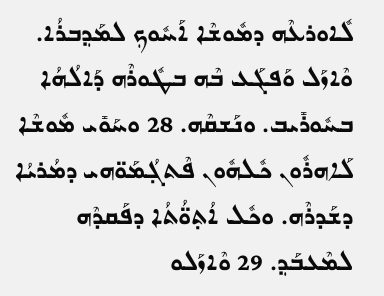ܠܽܐܘܪܥܶܗ ܕܡܽܘܫܶܐ ܐܰܚܽܘܟ݂ ܠܡܰܕ݂ܒܪܳܐ. ܘܶܐܙܰܠ ܘܰܦܓܰܥ ܒܶܗ ܒܛܽܘܪܶܗ ܕܰܐ‌ܠܳܗܳܐ ܒܚܽܘܪܺܝܒ. ܘܢܰܫܩܶܗ. 28 ܘܚܰܘܺܝ ܡܽܘܫܶܐ ܠܰܐܗܪܽܘܢ ܟܽܠܗܽܘܢ ܦܶܬܓ݂ܳܡܰܘ̈ܗܝ ܕܡܳܪܝܳܐ ܕܫܰܕܪܶܗ. ܘܟܽܠ ܐܳܬ݂ܘ̈ܳܬܳܐ ܕܦܰܩܕܶܗ ܠܡܶܥܒܰܕ݂. 29 ܘܶܐܙܰܠܘ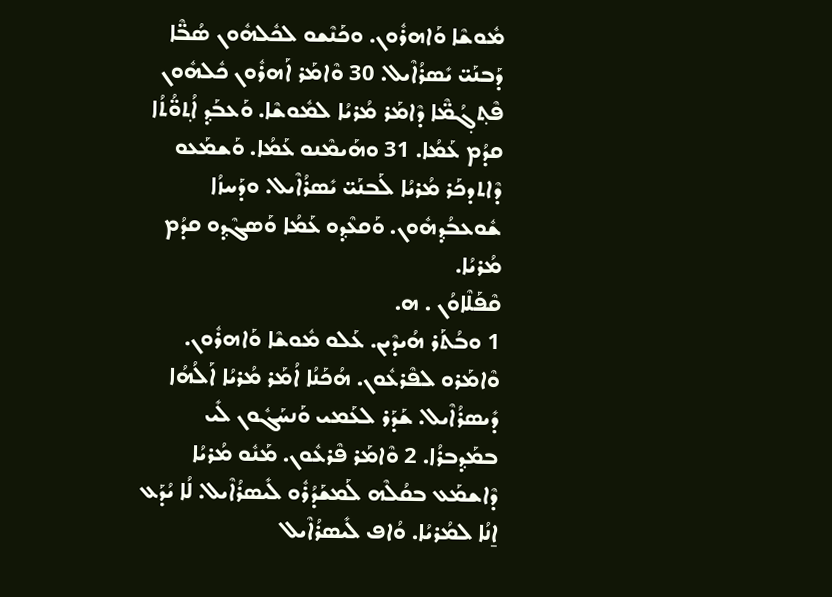ܡܽܘܫܶܐ ܘܰܐܗܪܽܘܢ. ܘܟܰܢܶܫܘ ܠܟܽܠܗܽܘܢ ܣܳܒ̈ܶܐ ܕܰܒܢܰܝ̈ ܝܺܣܪܳܐܶܝܠ. 30 ܘܶܐܡܰܪ ܐܰܗܪܽܘܢ ܟܽܠܗܽܘܢ ܦܶܬ݂ܓ݂ܳܡ̈ܶܐ ܕܶܐܡܰܪ ܡܳܪܝܳܐ ܠܡܽܘܫܶܐ. ܘܰܥܒܰܕ݂ ܐܳܬ݂ܘ̈ܳܬܳܐ ܩܕܳܡ ܥܰܡܳܐ. 31 ܘܗܰܝܡܶܢܘ ܥܰܡܳܐ. ܘܰܫܡܰܥܘ ܕܶܐܬܕܟܰܪ ܡܳܪܝܳܐ ܠܰܒܢܰܝ̈ ܝܺܣܪܳܐܶܝܠ. ܘܕܰܚܙܳܐ ܫܽܘܥܒܳܕ݂ܗܽܘܢ. ܘܰܩܥܶܕ݂ܘ ܥܰܡܳܐ ܘܰܣܓܶܕ݂ܘ ܩܕܳܡ ܡܳܪܝܳܐ.
ܩܶܦܰܠܶܐܘܳܢ . ܗ.
1 ܘܒܳܬܰܪ ܗܳܝܕܶܝܢ. ܥܰܠܘ ܡܽܘܫܶܐ ܘܰܐܗܪܽܘܢ. ܘܶܐܡܰܪܘ ܠܦܶܪܥܽܘܢ. ܗܳܟܰܢܳܐ ܐܳܡܰܪ ܡܳܪܝܳܐ ܐܰ‌ܠܳܗܳܐ ܕܺܝܣܪܳܐܶܝܠ. ܫܰܕܰܪ ܠܥܰܡܝ ܘܰܢܚܰܓܽܘܢ ܠܺܝ ܒܡܰܕ݂ܒܪܳܐ. 2 ܘܶܐܡܰܪ ܦܶܪܥܽܘܢ. ܡܰܢܽܘ ܡܳܪܝܳܐ ܕܶܐܫܡܰܥ ܒܩܳܠܶܗ ܠܰܡܫܰܕܳܪܽܘ ܠܺܝܣܪܳܐܶܝܠ. ܠܳܐ ܝܳܕܰܥ ܐ̱ܢܳܐ ܠܡܳܪܝܳܐ. ܘܳܐܦ ܠܺܝܣܪܳܐܶܝܠ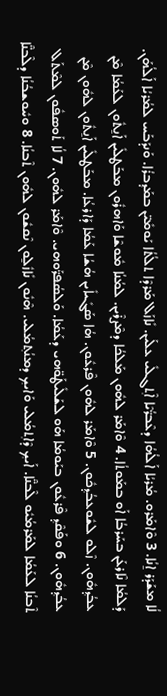ܠܳܐ ܡܫܰܕܰܪ ܐ̱ܢܳܐ. 3 ܘܶܐܡܰܪܘ. ܡܳܪܝܳܐ ܐܰ‌ܠܳܗܳܐ ܕܥܶܒܖ̈ܳܝܶܐ ܐܶܬ݂ܓܠܺܝ ܥܠܰܝܢ. ܢܺܐܙܰܠ ܡܰܪܕܶܐ ܬܠܳܬܳܐ ܝܰܘܡܺܝ̈ܢ ܒܡܰܕ݂ܒܪܳܐ. ܘܰܢܕܰܒܰܚ ܠܡܳܪܝܳܐ ܐܰܠܳܗܰܢ. ܕܰܠܡܳܐ ܢܶܐܪܥܰܢ ܒܚܰܪܒܳܐ ܐܰܘ ܒܡܰܘܬܳܐ. 4 ܘܶܐܡܰܪ ܠܗܽܘܢ ܡܰܠܟܳܐ ܕܡܶܨܪܶܝܢ. ܠܡܳܢܳܐ ܡܽܘܫܶܐ ܘܰܐܗܪܽܘܢ ܡܒܰܛܠܺܝܢ ܐܰܢ̱ܬܽܘܢ ܠܥܰܡܳܐ ܡܶܢ ܥܒܳܕ݂ܗܽܘܢ. ܙܶܠܘ ܠܫܽܘܥܒܳܕ݂ܟܽܘܢ. 5 ܘܶܐܡܰܪ ܠܗܽܘܢ ܦܶܪܥܽܘܢ. ܗܳܐ ܣܰܓܺܝܐܺܝܢ ܗܳܫܳܐ ܥܰܡܳܐ ܕܰܐܪܥܳܐ. ܡܒܰܛܠܺܝܢ ܐܰܢ̱ܬܽܘܢ ܠܗܽܘܢ ܡܶܢ ܥܒܳܕ݂ܗܽܘܢ. 6 ܘܦܰܩܶܕ݂ ܦܶܪܥܽܘܢ ܒܝܰܘܡܳܐ ܗܰܘ ܠܫܰܠܺܝܛܰܘ̈ܗܝ ܕܥܰܡܳܐ. ܘܰܠܣܳܦܖ̈ܰܘܗܝ. ܘܶܐܡܰܪ ܠܗܽܘܢ. 7 ܠܳܐ ܬܰܘܣܦܽܘܢ ܠܡܶܬܰܠ ܬܶܒܢܳܐ ܠܥܰܡܳܐ ܠܡܰܪܡܳܝܽܘ ܠܶܒܢ̈ܶܐ. ܐܰܝܟ݂ ܕܶܐܬ݂ܡܳܠܝ ܘܰܐܝܟ݂ ܕܡܢܳܬ݂ܡܳܠܝ. ܗܶܢܽܘܢ ܢܺܐܙܽܠ̱ܘܢ ܢܶܩܫܽܘܢ ܠܗܽܘܢ ܬܶܒܢܳܐ. 8 ܘܚܽܘܫܒܳܢܳܐ ܕܠܶܒܢ̈ܶܐ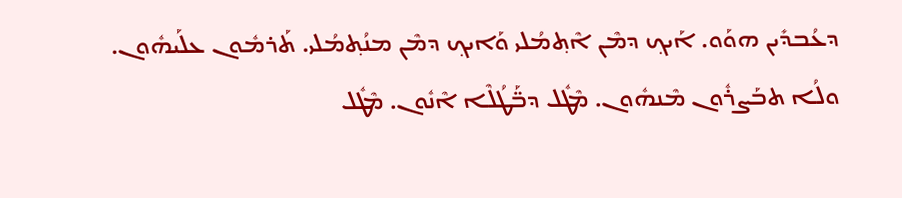ܕܥܳܒܕܺܝܢ ܗܘܰܘ. ܐܰܝܟ݂ ܕܡܶܢ ܐܶܬ݂ܡܳܠܝ ܘܰܐܝܟ݂ ܕܡܶܢ ܡܢܳܬ݂ܡܳܠܝ. ܬܰܪܡܽܘܢ ܥܠܰܝܗܽܘܢ. ܘܠܳܐ ܬܒܰܨܪܽܘܢ ܡܶܢܗܽܘܢ. ܡܶܛܽܠ ܕܒ̈ܰܛܳܠܶܐ ܐܶܢܽܘܢ. ܡܶܛܽܠ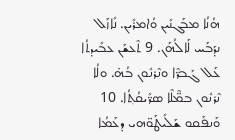ܗܳܢܳܐ ܡܒܰܓܢܺܝܢ ܘܳܐܡܪܺܝܢ. ܢܺܐܙܰܠ ܢܕܰܒܰܚ ܠܰܐܠܳܗܰܢ. 9 ܬܶܥܫܰܢ ܥܒܺܝܕܬܳܐ ܥܰܠ ܓܰܒܖ̈ܶܐ ܘܢܶܪܢܽܘܢ ܒܳܗ̇. ܘܠܳܐ ܢܶܪܢܽܘܢ ܒܡ̈ܶܠܶܐ ܣܖ̈ܺܝܩܳܬ݂ܳܐ. 10 ܘܰܢܦܰܩܘ ܫܰܠܺܝܛܰܘ̈ܗܝ ܕܥܰܡܳܐ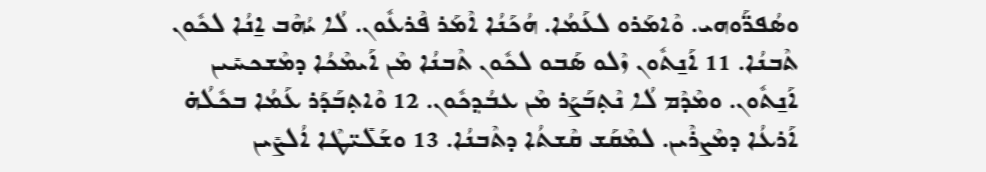ܘܣܳܦܖ̈ܰܘܗܝ. ܘܶܐܡܰܪܘ ܠܥܰܡܳܐ. ܗܳܟܰܢܳܐ ܐܶܡܰܪ ܦܶܪܥܽܘܢ. ܠܳܐ ܝܳܗܶܒ ܐ̱ܢܳܐ ܠܟܽܘܢ ܬܶܒܢܳܐ. 11 ܐܰܢ̱ܬܽܘܢ ܙܶܠܘ ܣܰܒܘ ܠܟܽܘܢ ܬܶܒܢܳܐ ܡܶܢ ܐܰܝܡܶܟܳܐ ܕܡܶܫܟܚܺܝܢ ܐܰܢ̱ܬܽܘܢ. ܘܡܶܕܶܡ ܠܳܐ ܢܶܬ݂ܒܰܨܰܪ ܡܶܢ ܥܒܳܕ݂ܟܽܘܢ. 12 ܘܶܐܬ݂ܒܰܕܰܪ ܥܰܡܳܐ ܒܟܽܠܳܗ̇ ܐܰܪܥܳܐ ܕܡܶܨܪܶܝܢ. ܠܡܶܩܰܫ ܩܶܫܬܳܐ ܕܬܶܒܢܳܐ. 13 ܘܫܰܠܺܝ̈ܛܶܐ ܐܳܠܨܺܝܢ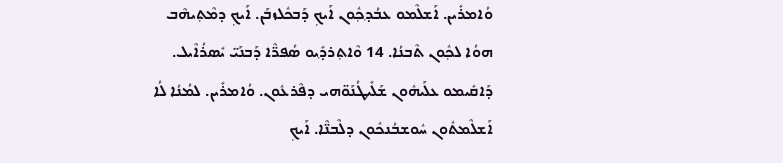ܘܳܐܡܪܺܝܢ. ܐܰܫܠܶܡܘ ܥܒܳܕ݂ܟ݂ܽܘܢ ܐܰܝܟ݂ ܕܰܒܟܽܠܙܒܰܢ. ܐܰܝܟ݂ ܕܡܶܬ݂ܝܗܶܒ ܗܘܳܐ ܠܟ݂ܽܘܢ ܬܶܒܢܳܐ. 14 ܘܶܐܬ݂ܪܕ݂ܺܝܘ ܣܳܦܖ̈ܶܐ ܕܰܒܢܰܝ̈ ܝܺܣܪܳܐܶܝܠ. ܕܰܐܩܺܝܡܘ ܥܠܰܝܗܽܘܢ ܫܰܠܺܝܛܳܢܰܘ̈ܗܝ ܕܦܶܪܥܽܘܢ. ܘܳܐܡܪܺܝܢ. ܠܡܳܢܳܐ ܠܳܐ ܐܰܫܠܶܡܬܽܘܢ ܚܽܘܫܒܳܢܟܽܘܢ ܕܠܶܒܢ̈ܶܐ. ܐܰܝܟ݂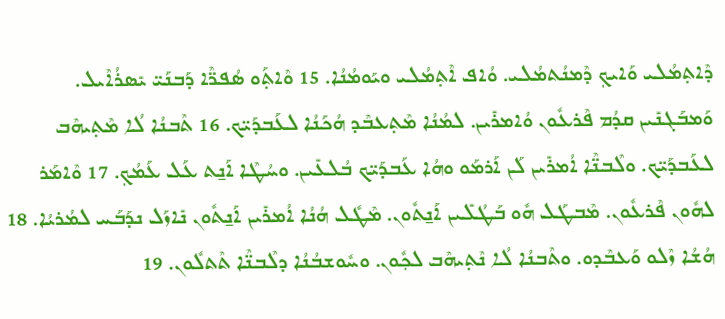ܕܶܐܬ݂ܡܳܠܝ ܘܰܐܝܟ݂ ܕܶܡܢܳܬܡܳܠܝ. ܘܳܐܦ ܐܶܬ݂ܡܳܠܝ ܘܝܰܘܡܳܢܳܐ. 15 ܘܶܐܬ݂ܰܘ ܣܳܦܖ̈ܶܐ ܕܰܒܢܰܝ̈ ܝܺܣܪܳܐܶܝܠ. ܘܰܡܒܰܓܢܺܝܢ ܩܕܳܡ ܦܶܪܥܽܘܢ ܘܳܐܡܪܺܝܢ. ܠܡܳܢܳܐ ܡܶܬ݂ܥܒܶܕ ܗܳܟܰܢܳܐ ܠܥܰܒܕܰܝ̈ܟ. 16 ܬܶܒܢܳܐ ܠܳܐ ܡܶܬ݂ܝܗܶܒ ܠܥܰܒܕܰܝ̈ܟ. ܘܠܶܒܢ̈ܶܐ ܐܳܡܪܺܝܢ ܠܰܢ ܐܰܪܡܰܘ ܘܗܳܐ ܥܰܒܕܰܝ̈ܟ ܒܳܠܥܺܝܢ. ܘܚܳܛܶܐ ܐܰܢ̱ܬ ܥܰܠ ܥܰܡܳܟ݂. 17 ܘܶܐܡܰܪ ܠܗܽܘܢ ܦܶܪܥܽܘܢ. ܡܶܒܛܰܠ ܗܽܘ ܒܰܛܳܠܺܝܢ ܐܰܢ̱ܬܽܘܢ. ܡܶܛܽܠ ܗܳܢܳܐ ܐܳܡܪܺܝܢ ܐܰܢ̱ܬܽܘܢ ܢܺܐܙܰܠ ܢܕܰܒܰܚ ܠܡܳܪܝܳܐ. 18 ܗܳܫܳܐ ܙܶܠܘ ܘܰܥܒܶܕܘ. ܘܬܶܒܢܳܐ ܠܳܐ ܢܶܬ݂ܝܗܶܒ ܠܟ݂ܽܘܢ. ܘܚܽܘܫܒܳܢܳܐ ܕܠܶܒܢ̈ܶܐ ܬܶܬܠܽܘܢ. 19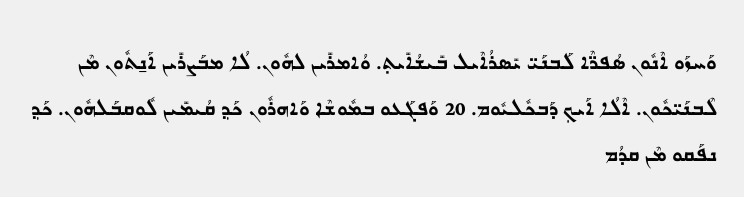ܘܰܚܙܰܘ ܐܶܢܽܘܢ ܣܳܦܖ̈ܶܐ ܠܰܒܢܰܝ̈ ܝܺܣܪܳܐܶܝܠ ܒܺܝܫܳܐܺܝܬ݂. ܘܳܐܡܪܺܝܢ ܠܗܽܘܢ. ܠܳܐ ܡܒܰܨܪܺܝܢ ܐܰܢ̱ܬܽܘܢ ܡܶܢ ܠܶܒܢܰܝ̈ܟܽܘܢ. ܐܶܠܳܐ ܐܰܝܟ݂ ܕܰܒܟܽܠܝܽܘܡ. 20 ܘܰܦܓܰܥܘ ܒܡܽܘܫܶܐ ܘܰܐܗܪܽܘܢ ܟܰܕ݂ ܩܳܝܡܺܝܢ ܠܽܘܩܒܰܠܗܽܘܢ. ܟܰܕ݂ ܢܦܰܩܘ ܡܶܢ ܩܕܳܡ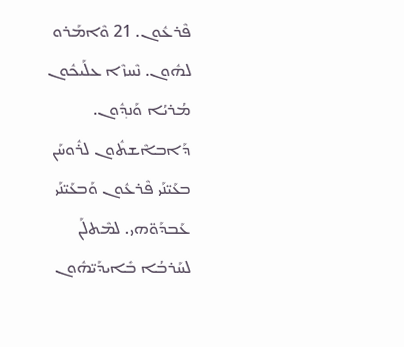ܦܶܪܥܽܘܢ. 21 ܘܶܐܡܰܪܘ ܠܗܽܘܢ. ܢܶܚܙܶܐ ܥܠܰܝܟܽܘܢ ܡܳܪܝܳܐ ܘܰܢܕ݂ܽܘܢ. ܕܰܐܒܐܶܫܬܽܘܢ ܠܪܽܘܚܰܢ ܒܥܰܝ̈ܢܰܝ ܦܶܪܥܽܘܢ ܘܰܒܥܰܝ̈ܢܰܝ ܥܰܒܕܰܘ̈ܗܝ. ܠܡܶܬܠܰܢ ܠܚܰܪܒܳܐ ܒܺܐܝܕܰܝ̈ܗܽܘܢ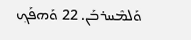ܘܰܠܡܶܚܪܒܰܢ. 22 ܘܰܗܦܰܟ݂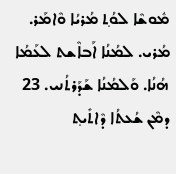ܡܽܘܫܶܐ ܠܘܳܬ݂ ܡܳܪܝܳܐ ܘܶܐܡܰܪ. ܡܳܪܝ. ܠܡܳܢܳܐ ܐܰܒܐܶܫܬ ܠܥܰܡܳܐ ܗܳܢܳܐ. ܘܰܠܡܳܢܳܐ ܫܰܕܰܪܬܳܢܝ. 23 ܕܡܶܢ ܫܳܥܬܳܐ ܕܶܐܬܺܝܬ݂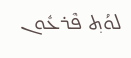ܠܘܳܬ݂ ܦܶܪܥܽܘܢ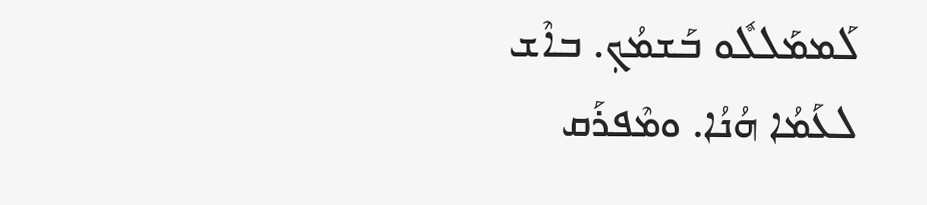ܠܰܡܡܰܠܠܽܘ ܒܰܫܡܳܟ݂. ܒܐܶܫ ܠܥܰܡܳܐ ܗܳܢܳܐ. ܘܡܶܦܪܰܩ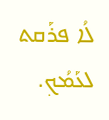ܠܳܐ ܦܪܰܩܬ ܠܥܰܡܳܟ݂.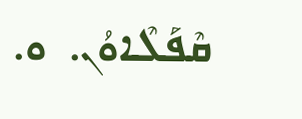ܩܶܦܰܠܶܐܘܳܢ.  ܘ.